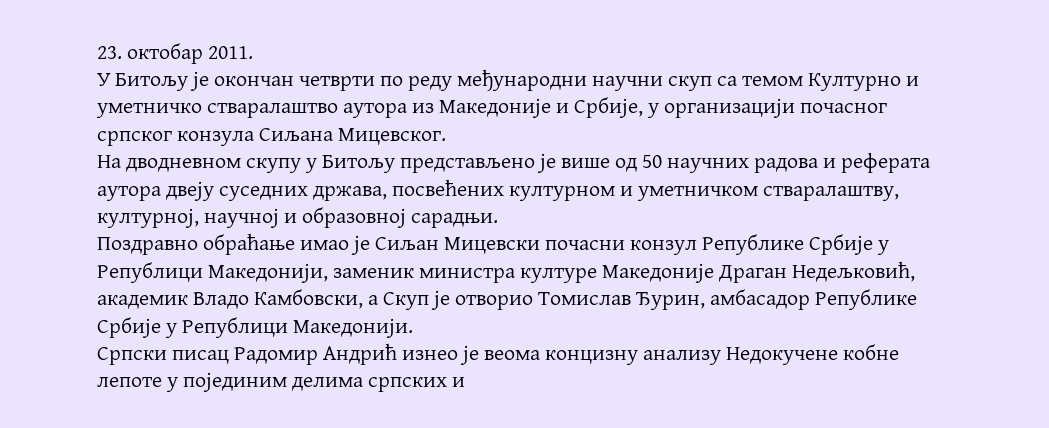23. октобар 2011.
У Битољу је окончан четврти по реду међународни научни скуп са темом Културно и уметничко стваралаштво аутора из Македоније и Србије, у организацији почасног српског конзула Сиљана Мицевског.
На дводневном скупу у Битољу представљено је више од 50 научних радова и реферата аутора двеју суседних држава, посвећених културном и уметничком стваралаштву, културној, научној и образовној сарадњи.
Поздравно обраћање имао је Сиљан Мицевски почасни конзул Републике Србије у Републици Македонији, заменик министра културе Македоније Драган Недељковић, академик Владо Камбовски, а Скуп је отворио Томислав Ђурин, амбасадор Републике Србије у Републици Македонији.
Српски писац Радомир Андрић изнео је веома концизну анализу Недокучене кобне лепоте у појединим делима српских и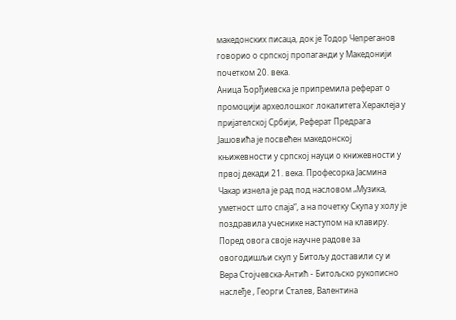македонских писаца, док је Тодор Чепреганов говорио о српској пропаганди у Македонији почетком 20. века.
Аница Ђорђиевска је припремила реферат о промоцији археолошког локалитета Хераклеја у пријателској Србији, Реферат Предрага Јашовића је посвећен македонској књижевности у српској науци о книжевности у првој декади 21. века. Професорка Јасмина Чакар изнела је рад под насловом „Музика, уметност што спаја“, а на почетку Скупа у холу је поздравила учеснике наступом на клавиру.
Поред овога своје научне радове за овогодишљи скуп у Битољу доставили су и Вера Стојчевска-Антић - Битољско рукописно наслеђе , Георги Сталев, Валентина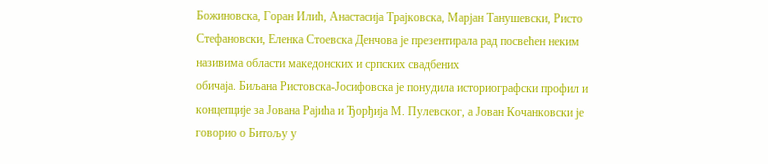Божиновска, Горан Илић, Анастасија Трајковска, Марјан Танушевски, Ристо Стефановски, Еленка Стоевска Денчова је презентирала рад посвећен неким називима области македонских и српских свадбених
обичаја. Биљана Ристовска-Јосифовска је понудила историографски профил и концепције за Јована Рајића и Ђорђија М. Пулевског, а Јован Кочанковски је говорио о Битољу у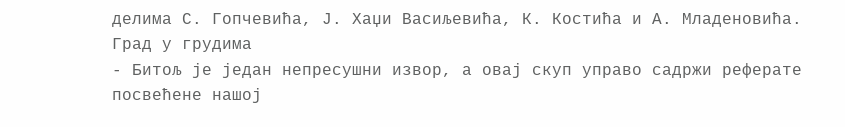делима С. Гопчевића, Ј. Хаџи Васиљевића, К. Костића и А. Младеновића.
Град у грудима
- Битољ је један непресушни извор, а овај скуп управо садржи реферате посвећене нашој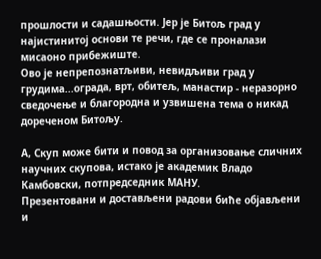прошлости и садашњости. Јер је Битољ град у најистинитој основи те речи, где се проналази мисаоно прибежиште.
Ово је непрепознатљиви, невидљиви град у грудима...ограда, врт, обитељ, манастир - неразорно сведочење и благородна и узвишена тема о никад дореченом Битољу.

А, Скуп може бити и повод за организовање сличних научних скупова, истако је академик Владо Камбовски, потпредседник МАНУ.
Презентовани и достављени радови биће објављени и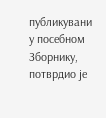публикувани у посебном Зборнику, потврдио је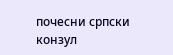почесни српски конзул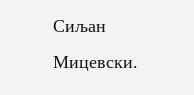Сиљан Мицевски.